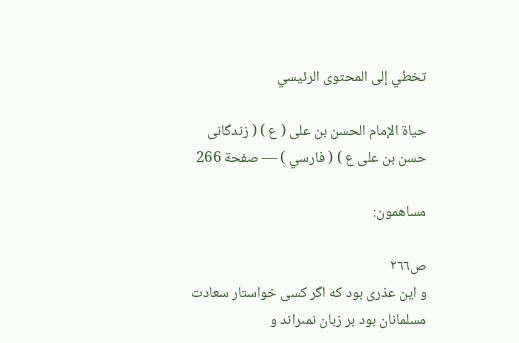تخطي إلى المحتوى الرئيسي

حياة الإمام الحسن بن على ( ع ) ( زندگانى حسن بن على ع ) ( فارسي ) — صفحة 266

مساهمون:

ص٢٦٦
و اين عذرى بود كه اگر كسى خواستار سعادت مسلمانان بود بر زبان نمىراند و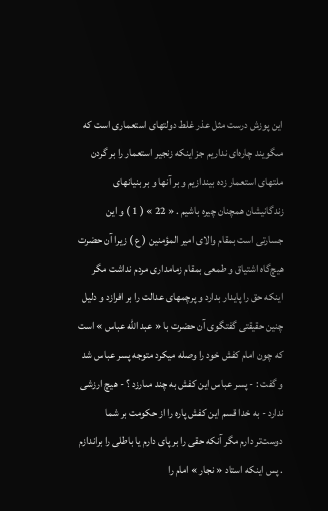اين پوزش درست مثل عذر غلط دولتهاى استعمارى است كه مىگويند چاره‌اى نداريم جز اينكه زنجير استعمار را بر گردن ملتهاى استعمار زده بيندازيم و بر آنها و بر بنيانهاى زندگانيشان همچنان چيره باشيم . « 22 » ( 1 ) و اين جسارتى است بمقام والاى امير المؤمنين ( ع ) زيرا آن حضرت هيچ‌گاه اشتياق و طمعى بمقام زمامدارى مردم نداشت مگر اينكه حق را پايدار بدارد و پرچمهاى عدالت را بر افرازد و دليل چنين حقيقتى گفتگوى آن حضرت با « عبد اللّه عباس » است كه چون امام كفش خود را وصله ميكرد متوجه پسر عباس شد و گفت : - پسر عباس اين كفش به چند مىارزد ؟ - هيچ ارزشى ندارد - به خدا قسم اين كفش پاره را از حكومت بر شما دوست‌تر دارم مگر آنكه حقى را بر پاى دارم يا باطلى را براندازم . پس اينكه استاد « نجار » امام را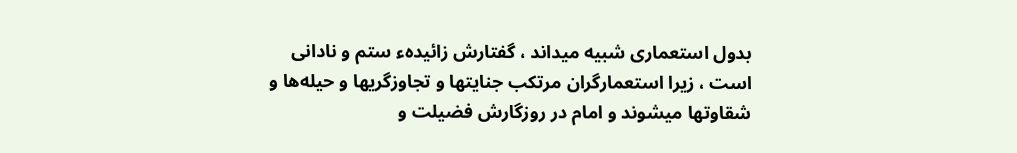بدول استعمارى شبيه ميداند ، گفتارش زائيدهء ستم و نادانى است ، زيرا استعمارگران مرتكب جنايتها و تجاوزگريها و حيله‌ها و شقاوتها ميشوند و امام در روزگارش فضيلت و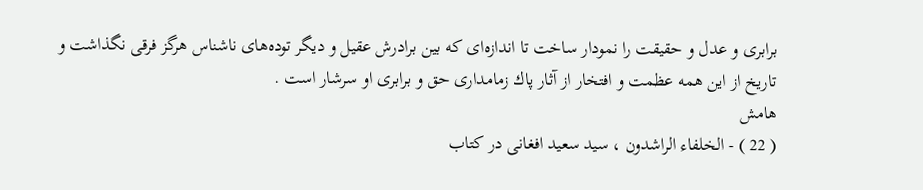برابرى و عدل و حقيقت را نمودار ساخت تا اندازه‌اى كه بين برادرش عقيل و ديگر توده‌هاى ناشناس هرگز فرقى نگذاشت و تاريخ از اين همه عظمت و افتخار از آثار پاك زمامدارى حق و برابرى او سرشار است .
هامش
( 22 ) - الخلفاء الراشدون ، سيد سعيد افغانى در كتاب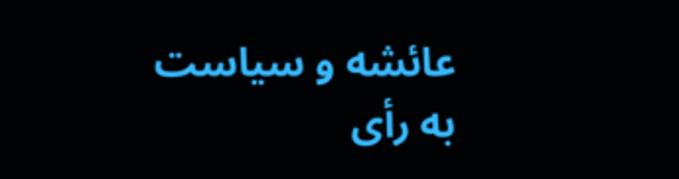عائشه و سياست به رأى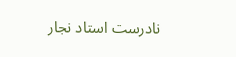نادرست استاد نجار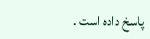پاسخ داده است .